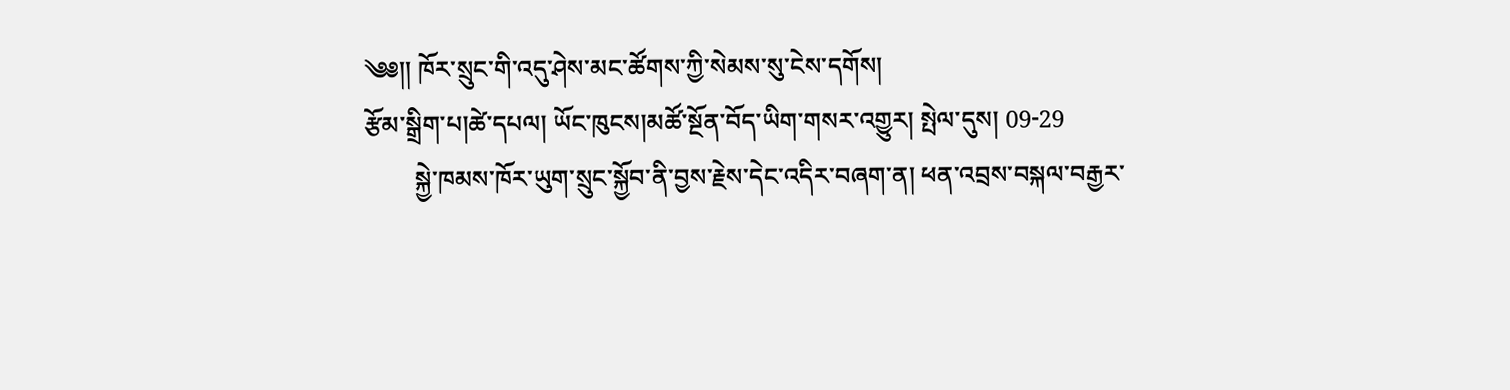༄༅།། ཁོར་སྲུང་གི་འདུ་ཤེས་མང་ཚོགས་ཀྱི་སེམས་སུ་ངེས་དགོས།
རྩོམ་སྒྲིག་པ།ཚེ་དཔལ། ཡོང་ཁུངས།མཚོ་སྔོན་བོད་ཡིག་གསར་འགྱུར། སྤེལ་དུས། 09-29
        སྐྱེ་ཁམས་ཁོར་ཡུག་སྲུང་སྐྱོབ་ནི་བྱས་རྗེས་དེང་འདིར་བཞག་ན། ཕན་འབྲས་བསྐལ་བརྒྱར་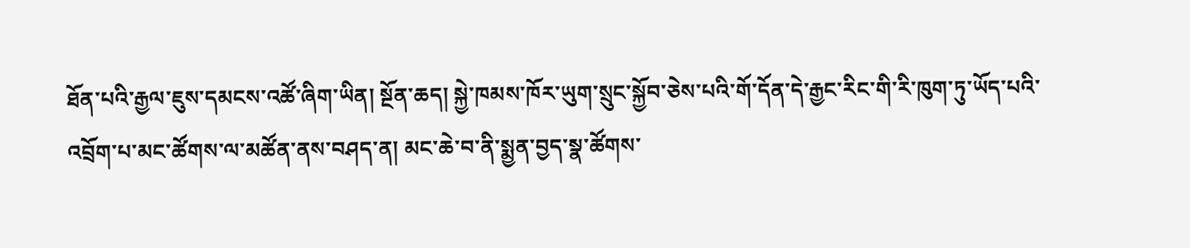ཐོན་པའི་རྒྱལ་ཇུས་དམངས་འཚོ་ཞིག་ཡིན། སྔོན་ཆད། སྐྱེ་ཁམས་ཁོར་ཡུག་སྲུང་སྐྱོབ་ཅེས་པའི་གོ་དོན་དེ་རྒྱང་རིང་གི་རི་ཁུག་ཏུ་ཡོད་པའི་འབྲོག་པ་མང་ཚོགས་ལ་མཚོན་ནས་བཤད་ན། མང་ཆེ་བ་ནི་སྨྱན་བྱད་སྣ་ཚོགས་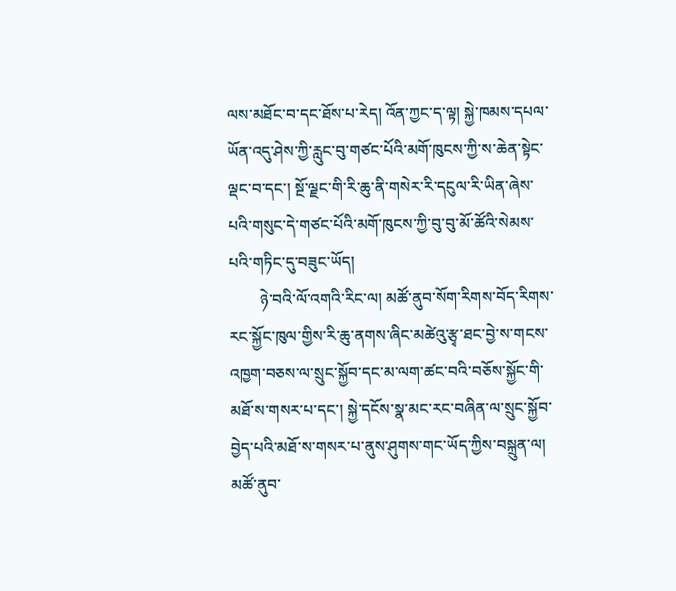ལས་མཐོང་བ་དང་ཐོས་པ་རེད། འོན་ཀྱང་ད་ལྟ། སྐྱེ་ཁམས་དཔལ་ཡོན་འདུ་ཤེས་ཀྱི་རླུང་བུ་གཙང་པོའི་མགོ་ཁུངས་ཀྱི་ས་ཆེན་སྟེང་ལྡང་བ་དང་། སྔོ་ལྗང་གི་རི་ཆུ་ནི་གསེར་རི་དངུལ་རི་ཡིན་ཞེས་པའི་གསུང་དེ་གཙང་པོའི་མགོ་ཁུངས་ཀྱི་བུ་བུ་མོ་ཚོའི་སེམས་པའི་གཏིང་དུ་བཟུང་ཡོད།
        ཉེ་བའི་ལོ་འགའི་རིང་ལ། མཚོ་ནུབ་སོག་རིགས་བོད་རིགས་རང་སྐྱོང་ཁུལ་གྱིས་རི་ཆུ་ནགས་ཞིང་མཚེའུ་རྩྭ་ཐང་བྱེ་ས་གངས་འཁྱག་བཅས་ལ་སྲུང་སྐྱོབ་དང་མ་ལག་ཚང་བའི་བཅོས་སྐྱོང་གི་མཐོ་ས་གསར་པ་དང་། སྐྱེ་དངོས་སྣ་མང་རང་བཞིན་ལ་སྲུང་སྐྱོབ་བྱེད་པའི་མཐོ་ས་གསར་པ་ནུས་ཤུགས་གང་ཡོད་ཀྱིས་བསྐྲུན་ལ། མཚོ་ནུབ་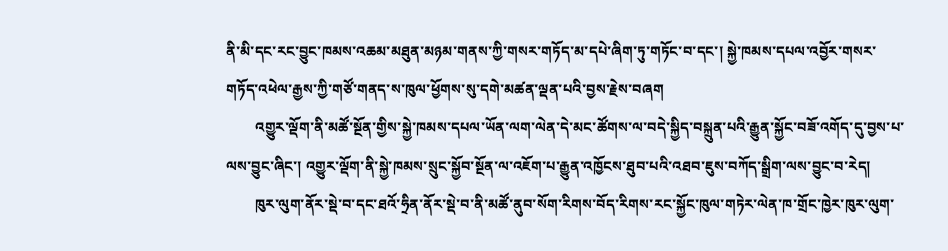ནི་མི་དང་རང་བྱུང་ཁམས་འཆམ་མཐུན་མཉམ་གནས་ཀྱི་གསར་གཏོད་མ་དཔེ་ཞིག་ཏུ་གཏོང་བ་དང་། སྐྱེ་ཁམས་དཔལ་འབྱོར་གསར་གཏོད་འཕེལ་རྒྱས་ཀྱི་གཙོ་གནད་ས་ཁུལ་ཕྱོགས་སུ་དགེ་མཚན་ལྡན་པའི་བྱས་རྗེས་བཞག
        འགྱུར་ལྡོག་ནི་མཚོ་སྔོན་གྱིས་སྐྱེ་ཁམས་དཔལ་ཡོན་ལག་ལེན་དེ་མང་ཚོགས་ལ་བདེ་སྐྱིད་བསྐྲུན་པའི་རྒྱུན་སྐྱོང་བཟོ་འགོད་དུ་བྱས་པ་ལས་བྱུང་ཞིང་། འགྱུར་ལྡོག་ནི་སྐྱེ་ཁམས་སྲུང་སྐྱོབ་སྔོན་ལ་འཇོག་པ་རྒྱུན་འཁྱོངས་ཐུབ་པའི་འཐབ་ཇུས་བཀོད་སྒྲིག་ལས་བྱུང་བ་རེད།
        ཁུར་ལུག་ནོར་སྡེ་བ་དང་ཐའོ་ཧྲིན་ནོར་སྡེ་བ་ནི་མཚོ་ནུབ་སོག་རིགས་བོད་རིགས་རང་སྐྱོང་ཁུལ་གཏེར་ལེན་ཁ་གྲོང་ཁྱེར་ཁུར་ལུག་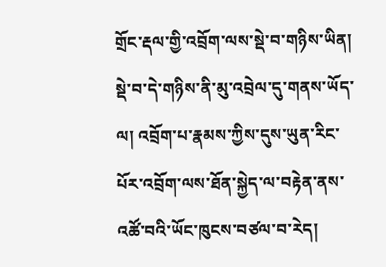གྲོང་རྡལ་གྱི་འབྲོག་ལས་སྡེ་བ་གཉིས་ཡིན། སྡེ་བ་དེ་གཉིས་ནི་མུ་འབྲེལ་དུ་གནས་ཡོད་ལ། འབྲོག་པ་རྣམས་ཀྱིས་དུས་ཡུན་རིང་པོར་འབྲོག་ལས་ཐོན་སྐྱེད་ལ་བརྟེན་ནས་འཚོ་བའི་ཡོང་ཁུངས་བཙལ་བ་རེད།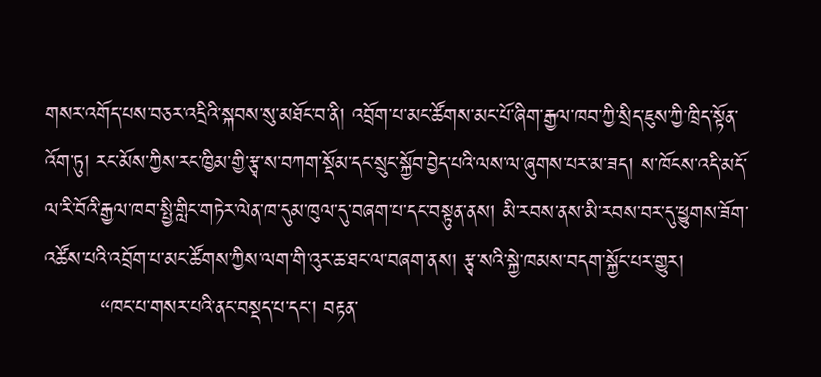གསར་འགོད་པས་བཅར་འདྲིའི་སྐབས་སུ་མཐོང་བ་ནི། འབྲོག་པ་མང་ཚོགས་མང་པོ་ཞིག་རྒྱལ་ཁབ་ཀྱི་སྲིད་ཇུས་ཀྱི་ཁྲིད་སྟོན་འོག་ཏུ། རང་མོས་ཀྱིས་རང་ཁྱིམ་གྱི་རྩྭ་ས་བཀག་སྡོམ་དང་སྲུང་སྐྱོབ་བྱེད་པའི་ལས་ལ་ཞུགས་པར་མ་ཟད། ས་ཁོངས་འདི་མདོ་ལ་རི་བོའི་རྒྱལ་ཁབ་སྤྱི་གླིང་གཏེར་ལེན་ཁ་དུམ་ཁུལ་དུ་བཞག་པ་དང་བསྟུན་ནས། མི་རབས་ནས་མི་རབས་བར་དུ་ཕྱུགས་ཟོག་འཚོས་པའི་འབྲོག་པ་མང་ཚོགས་ཀྱིས་ལག་གི་འུར་ཆ་ཐང་ལ་བཞག་ནས། རྩྭ་སའི་སྐྱེ་ཁམས་བདག་སྐྱོང་པར་གྱུར།
        “ཁང་པ་གསར་པའི་ནང་བསྡད་པ་དང་། བརྟན་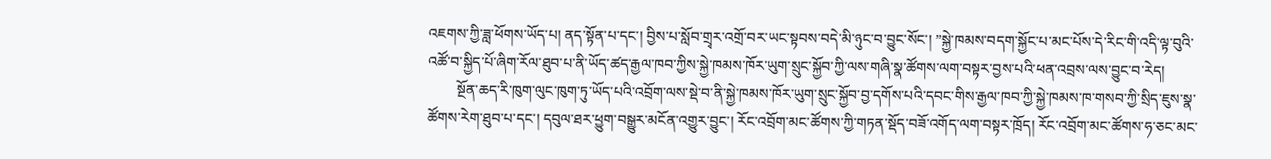འཇགས་ཀྱི་ཟླ་ཕོགས་ཡོད་པ། ནད་སྟོན་པ་དང་། བྱིས་པ་སློབ་གྲྭར་འགྲོ་བར་ཡང་སྟབས་བདེ་མི་ཉུང་བ་བྱུང་སོང་། ”སྐྱེ་ཁམས་བདག་སྐྱོང་པ་མང་པོས་དེ་རིང་གི་འདི་ལྟ་བུའི་འཚོ་བ་སྐྱིད་པོ་ཞིག་རོལ་ཐུབ་པ་ནི་ཡོད་ཚད་རྒྱལ་ཁབ་ཀྱིས་སྐྱེ་ཁམས་ཁོར་ཡུག་སྲུང་སྐྱོབ་ཀྱི་ལས་གཞི་སྣ་ཚོགས་ལག་བསྟར་བྱས་པའི་ཕན་འབྲས་ལས་བྱུང་བ་རེད།
        སྔོན་ཆད་རི་ཁུག་ལུང་ཁུག་ཏུ་ཡོད་པའི་འབྲོག་ལས་སྡེ་བ་ནི་སྐྱེ་ཁམས་ཁོར་ཡུག་སྲུང་སྐྱོབ་བྱ་དགོས་པའི་དབང་གིས་རྒྱལ་ཁབ་ཀྱི་སྐྱེ་ཁམས་ཁ་གསབ་ཀྱི་སྲིད་ཇུས་སྣ་ཚོགས་རེག་ཐུབ་པ་དང་། དབུལ་ཐར་ཕྱུག་བསྒྱུར་མངོན་འགྱུར་བྱུང་། རོང་འབྲོག་མང་ཚོགས་ཀྱི་གཏན་སྡོད་བཟོ་འགོད་ལག་བསྟར་ཁྲོད། རོང་འབྲོག་མང་ཚོགས་ཧ་ཅང་མང་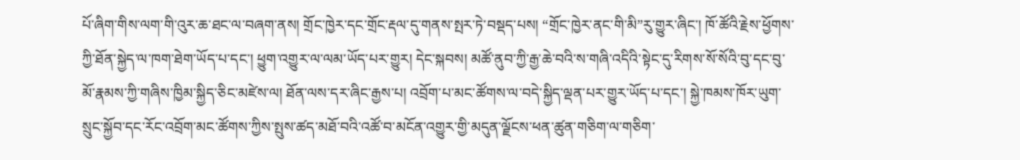པོ་ཞིག་གིས་ལག་གི་འུར་ཆ་ཐང་ལ་བཞག་ནས། གྲོང་ཁྱེར་དང་གྲོང་རྡལ་དུ་གནས་སྤར་ཏེ་བསྡད་པས། “གྲོང་ཁྱེར་ནང་གི་མི”རུ་གྱུར་ཞིང་། ཁོ་ཚོའི་རྗེས་ཕྱོགས་ཀྱི་ཐོན་སྐྱེད་ལ་ཁག་ཐེག་ཡོད་པ་དང་། ཕྱུག་འགྱུར་ལ་ལམ་ཡོད་པར་གྱུར། དེང་སྐབས། མཚོ་ནུབ་ཀྱི་རྒྱ་ཆེ་བའི་ས་གཞི་འདིའི་སྟེང་དུ་རིགས་སོ་སོའི་བུ་དང་བུ་མོ་རྣམས་ཀྱི་གཞིས་ཁྱིམ་སྐྱིད་ཅིང་མཛེས་ལ། ཐོན་ལས་དར་ཞིང་རྒྱས་པ། འབྲོག་པ་མང་ཚོགས་ལ་བདེ་སྐྱིད་ལྡན་པར་གྱུར་ཡོད་པ་དང་། སྐྱེ་ཁམས་ཁོར་ཡུག་སྲུང་སྐྱོབ་དང་རོང་འབྲོག་མང་ཚོགས་ཀྱིས་སྤུས་ཚད་མཐོ་བའི་འཚོ་བ་མངོན་འགྱུར་གྱི་མདུན་ལྗོངས་ཕན་ཚུན་གཅིག་ལ་གཅིག་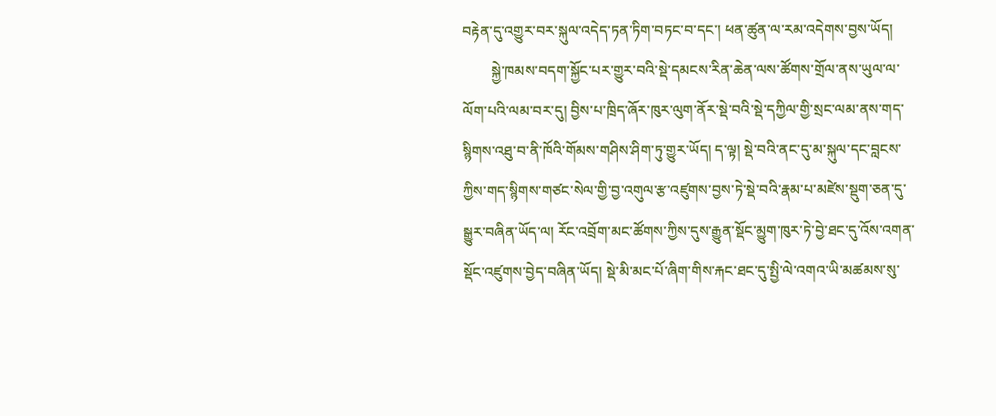བརྟེན་དུ་འགྱུར་བར་སྐུལ་འདེད་ཏན་ཏིག་བཏང་བ་དང་། ཕན་ཚུན་ལ་རམ་འདེགས་བྱས་ཡོད།
        སྐྱེ་ཁམས་བདག་སྐྱོང་པར་གྱུར་བའི་སྡེ་དམངས་རིན་ཆེན་ལས་ཚོགས་གྲོལ་ནས་ཡུལ་ལ་ལོག་པའི་ལམ་བར་དུ། བྱིས་པ་ཁྲིད་ཞོར་ཁུར་ལུག་ནོར་སྡེ་བའི་སྡེ་དཀྱིལ་གྱི་སྲང་ལམ་ནས་གད་སྙིགས་འཐུ་བ་ནི་ཁོའི་གོམས་གཤིས་ཤིག་ཏུ་གྱུར་ཡོད། ད་ལྟ། སྡེ་བའི་ནང་དུ་མ་སྐུལ་དང་བླངས་ཀྱིས་གད་སྙིགས་གཙང་སེལ་གྱི་བྱ་འགུལ་རྩ་འཛུགས་བྱས་ཏེ་སྡེ་བའི་རྣམ་པ་མཛེས་སྡུག་ཅན་དུ་སྒྱུར་བཞིན་ཡོད་ལ། རོང་འབྲོག་མང་ཚོགས་ཀྱིས་དུས་རྒྱུན་སྡོང་མྱུག་ཁུར་ཏེ་བྱེ་ཐང་དུ་འོས་འགན་སྡོང་འཛུགས་བྱེད་བཞིན་ཡོད། སྡེ་མི་མང་པོ་ཞིག་གིས་རྐང་ཐང་དུ་སྤྱི་ལེ་འགའ་ཡི་མཚམས་སུ་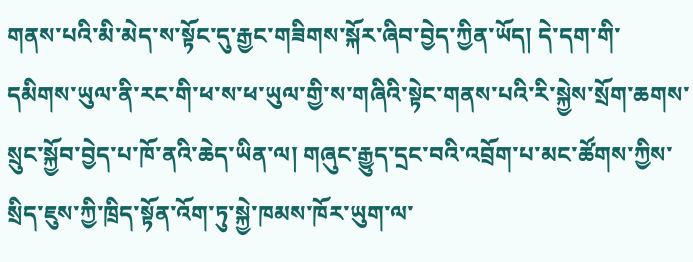གནས་པའི་མི་མེད་ས་སྟོང་དུ་རྒྱང་གཟིགས་སྐོར་ཞིབ་བྱེད་ཀྱིན་ཡོད། དེ་དག་གི་དམིགས་ཡུལ་ནི་རང་གི་ཕ་ས་ཕ་ཡུལ་གྱི་ས་གཞིའི་སྟེང་གནས་པའི་རི་སྐྱེས་སྲོག་ཆགས་སྲུང་སྐྱོབ་བྱེད་པ་ཁོ་ནའི་ཆེད་ཡིན་ལ། གཞུང་རྒྱུད་དྲང་བའི་འབྲོག་པ་མང་ཚོགས་ཀྱིས་སྲིད་ཇུས་ཀྱི་ཁྲིད་སྟོན་འོག་ཏུ་སྐྱེ་ཁམས་ཁོར་ཡུག་ལ་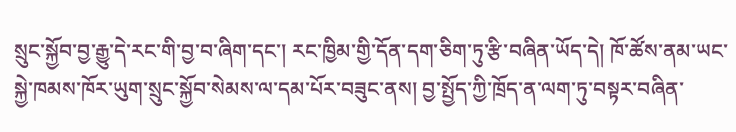སྲུང་སྐྱོབ་བྱ་རྒྱུ་དེ་རང་གི་བྱ་བ་ཞིག་དང་། རང་ཁྱིམ་གྱི་དོན་དག་ཅིག་ཏུ་རྩི་བཞིན་ཡོད་དེ། ཁོ་ཚོས་ནམ་ཡང་སྐྱེ་ཁམས་ཁོར་ཡུག་སྲུང་སྐྱོབ་སེམས་ལ་དམ་པོར་བཟུང་ནས། བྱ་སྤྱོད་ཀྱི་ཁྲོད་ན་ལག་ཏུ་བསྟར་བཞིན་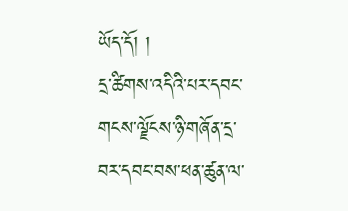ཡོད་དོ། །
དྲ་ཚིགས་འདིའི་པར་དབང་གངས་ལྗོངས་ཉི་གཞོན་དྲ་བར་དབང་བས་ཕན་ཚུན་ལ་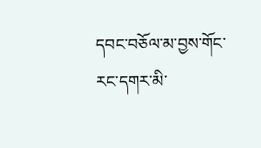དབང་བཅོལ་མ་བྱས་གོང་རང་དགར་མི་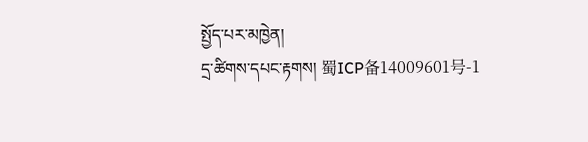སྤྱོད་པར་མཁྱེན།
དྲ་ཚིགས་དཔང་རྟགས། 蜀ICP备14009601号-1